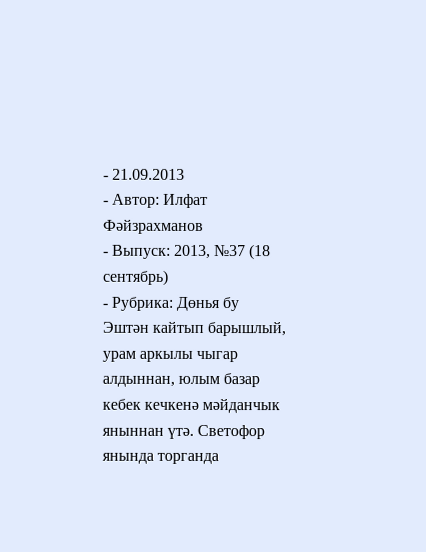- 21.09.2013
- Автор: Илфат Фәйзрахманов
- Выпуск: 2013, №37 (18 сентябрь)
- Рубрика: Дөнья бу
Эштән кайтып барышлый, урам аркылы чыгар алдыннан, юлым базар кебек кечкенә мәйданчык яныннан үтә. Светофор янында торганда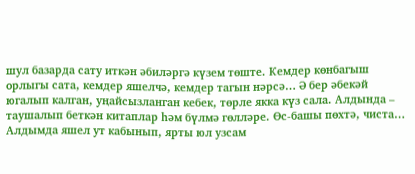шул базарда сату иткән әбиләргә күзем төште. Кемдер көнбагыш орлыгы сата, кемдер яшелчә, кемдер тагын нәрсә… Ә бер әбекәй югалып калган, уңайсызланган кебек, төрле якка күз сала. Алдында – таушалып беткән китаплар һәм бүлмә гөлләре. Өс-башы пөхтә, чиста… Алдымда яшел ут кабынып, ярты юл узсам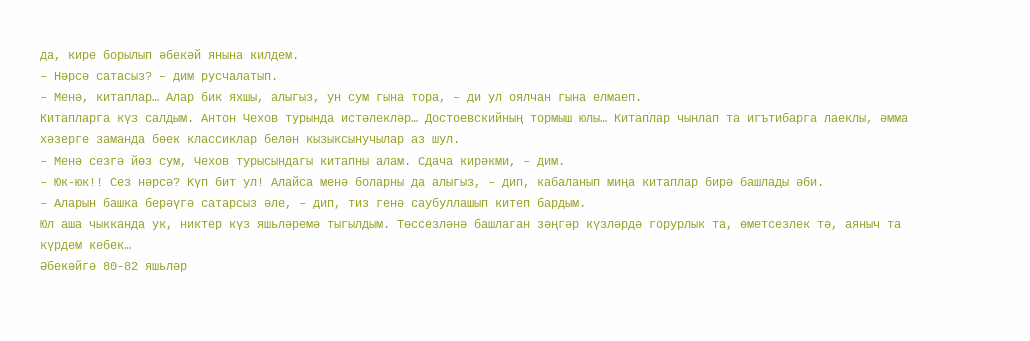да, кире борылып әбекәй янына килдем.
– Нәрсә сатасыз? – дим русчалатып.
– Менә, китаплар… Алар бик яхшы, алыгыз, ун сум гына тора, – ди ул оялчан гына елмаеп.
Китапларга күз салдым. Антон Чехов турында истәлекләр… Достоевскийның тормыш юлы… Китаплар чынлап та игътибарга лаеклы, әмма хәзерге заманда бөек классиклар белән кызыксынучылар аз шул.
– Менә сезгә йөз сум, Чехов турысындагы китапны алам. Сдача кирәкми, – дим.
– Юк-юк!! Сез нәрсә? Күп бит ул! Алайса менә боларны да алыгыз, – дип, кабаланып миңа китаплар бирә башлады әби.
– Аларын башка берәүгә сатарсыз әле, – дип, тиз генә саубуллашып китеп бардым.
Юл аша чыкканда ук, никтер күз яшьләремә тыгылдым. Төссезләнә башлаган зәңгәр күзләрдә горурлык та, өметсезлек тә, аяныч та күрдем кебек…
Әбекәйгә 80-82 яшьләр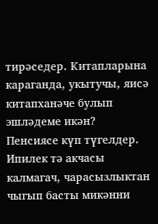тирәседер. Китапларына караганда, укытучы, яисә китапханәче булып эшләдеме икән? Пенсиясе күп түгелдер. Ипилек тә акчасы калмагач, чарасызлыктан чыгып басты микәнни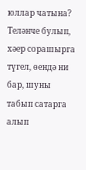юллар чатына? Теләнче булып, хәер сорашырга түгел, өендә ни бар, шуны табып сатарга алып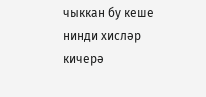чыккан бу кеше нинди хисләр кичерә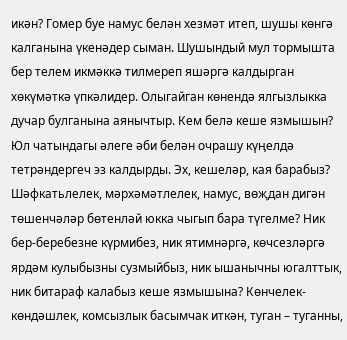икән? Гомер буе намус белән хезмәт итеп, шушы көнгә калганына үкенәдер сыман. Шушындый мул тормышта бер телем икмәккә тилмереп яшәргә калдырган хөкүмәткә үпкәлидер. Олыгайган көнендә ялгызлыкка дучар булганына аянычтыр. Кем белә кеше язмышын?
Юл чатындагы әлеге әби белән очрашу күңелдә тетрәндергеч эз калдырды. Эх, кешеләр, кая барабыз? Шәфкатьлелек, мәрхәмәтлелек, намус, вөҗдан дигән төшенчәләр бөтенләй юкка чыгып бара түгелме? Ник бер-беребезне күрмибез, ник ятимнәргә, көчсезләргә ярдәм кулыбызны сузмыйбыз, ник ышанычны югалттык, ник битараф калабыз кеше язмышына? Көнчелек-көндәшлек, комсызлык басымчак иткән, туган – туганны,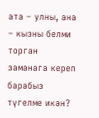ата – улны, ана – кызны белми торган заманага кереп барабыз түгелме икән?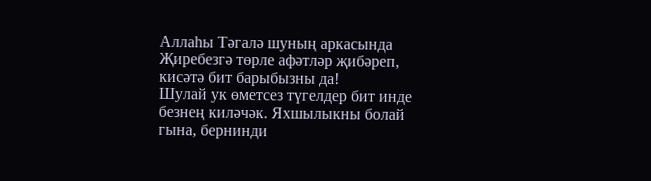Аллаһы Тәгалә шуның аркасында Җиребезгә төрле афәтләр җибәреп, кисәтә бит барыбызны да!
Шулай ук өметсез түгелдер бит инде безнең киләчәк. Яхшылыкны болай гына, бернинди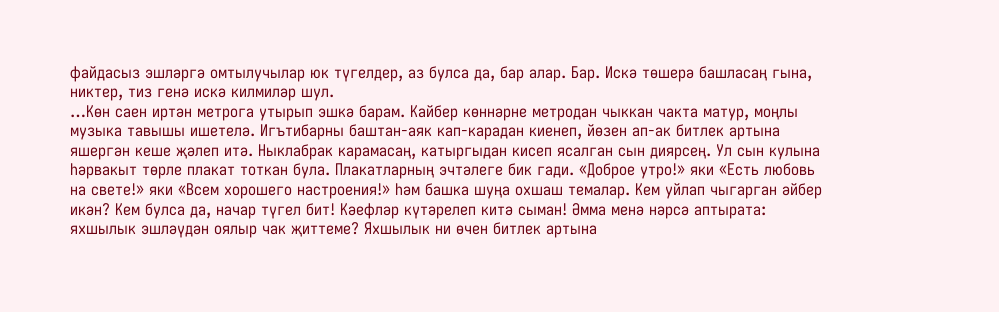файдасыз эшләргә омтылучылар юк түгелдер, аз булса да, бар алар. Бар. Искә төшерә башласаң гына, никтер, тиз генә искә килмиләр шул.
…Көн саен иртән метрога утырып эшкә барам. Кайбер көннәрне метродан чыккан чакта матур, моңлы музыка тавышы ишетелә. Игътибарны баштан-аяк кап-карадан киенеп, йөзен ап-ак битлек артына яшергән кеше җәлеп итә. Ныклабрак карамасаң, катыргыдан кисеп ясалган сын диярсең. Ул сын кулына һәрвакыт төрле плакат тоткан була. Плакатларның эчтәлеге бик гади. «Доброе утро!» яки «Есть любовь на свете!» яки «Всем хорошего настроения!» һәм башка шуңа охшаш темалар. Кем уйлап чыгарган әйбер икән? Кем булса да, начар түгел бит! Кәефләр күтәрелеп китә сыман! Әмма менә нәрсә аптырата: яхшылык эшләүдән оялыр чак җиттеме? Яхшылык ни өчен битлек артына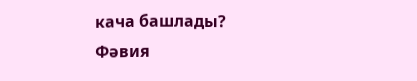кача башлады?
Фәвия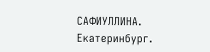САФИУЛЛИНА.
Екатеринбург.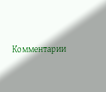Комментарии